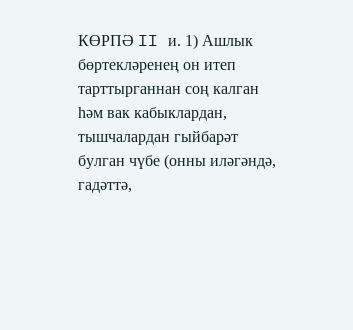КӨРПӘ II и. 1) Ашлык бөртекләренең он итеп тарттырганнан соң калган һәм вак кабыклардан, тышчалардан гыйбарәт булган чүбе (онны иләгәндә, гадәттә,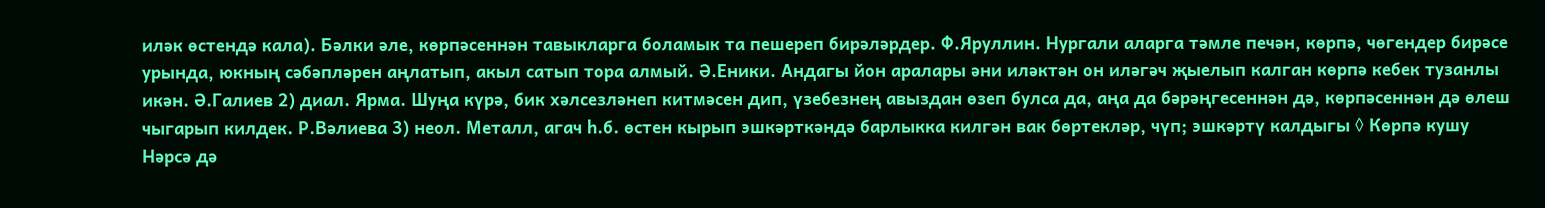иләк өстендә кала). Бәлки әле, көрпәсеннән тавыкларга боламык та пешереп бирәләрдер. Ф.Яруллин. Нургали аларга тәмле печән, көрпә, чөгендер бирәсе урында, юкның сәбәпләрен аңлатып, акыл сатып тора алмый. Ә.Еники. Андагы йон аралары әни иләктән он иләгәч җыелып калган көрпә кебек тузанлы икән. Ә.Галиев 2) диал. Ярма. Шуңа күрә, бик хәлсезләнеп китмәсен дип, үзебезнең авыздан өзеп булса да, аңа да бәрәңгесеннән дә, көрпәсеннән дә өлеш чыгарып килдек. Р.Вәлиева 3) неол. Металл, агач һ.б. өстен кырып эшкәрткәндә барлыкка килгән вак бөртекләр, чүп; эшкәртү калдыгы ◊ Көрпә кушу Нәрсә дә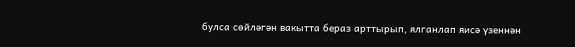булса сөйләгән вакытта бераз арттырып, ялганлап яисә үзеннән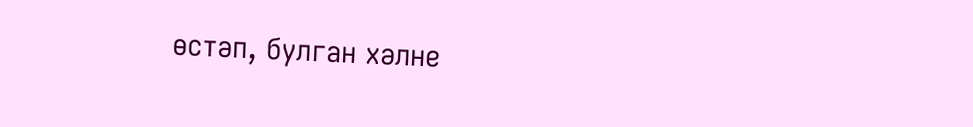өстәп, булган хәлне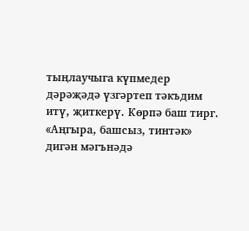тыңлаучыга күпмедер дәрәҗәдә үзгәртеп тәкъдим итү, җиткерү. Көрпә баш тирг. «Аңгыра, башсыз, тинтәк» дигән мәгънәдә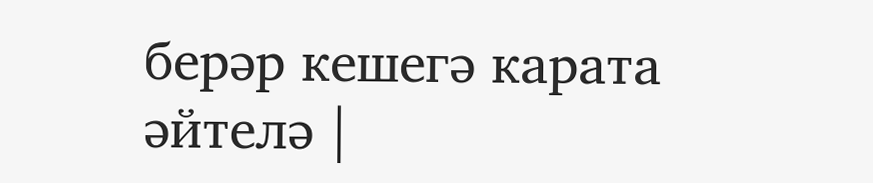берәр кешегә карата әйтелә |